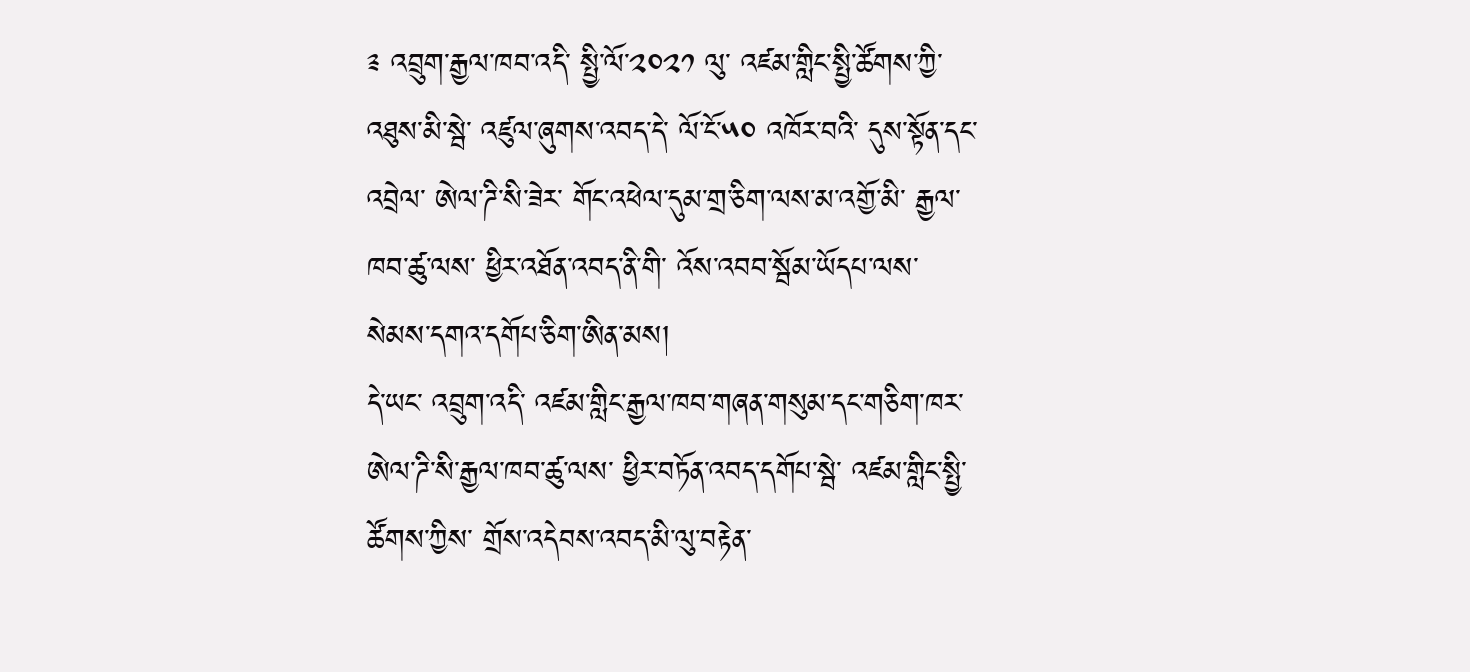༉ འབྲུག་རྒྱལ་ཁབ་འདི་ སྤྱི་ལོ་༢༠༢༡ ལུ་ འཛམ་གླིང་སྤྱི་ཚོགས་ཀྱི་ འཐུས་མི་སྦེ་ འཛུལ་ཞུགས་འབད་དེ་ ལོ་ངོ་༥༠ འཁོར་བའི་ དུས་སྟོན་དང་འབྲེལ་ ཨེལ་ཌི་སི་ཟེར་ གོང་འཕེལ་དུམ་གྲ་ཅིག་ལས་མ་འགྱོ་མི་ རྒྱལ་ཁབ་ཚུ་ལས་ ཕྱིར་འཐོན་འབད་ནི་གི་ འོས་འབབ་སྦོམ་ཡོདཔ་ལས་ སེམས་དགའ་དགོཔ་ཅིག་ཨིན་མས།
དེ་ཡང་ འབྲུག་འདི་ འཛམ་གླིང་རྒྱལ་ཁབ་གཞན་གསུམ་དང་གཅིག་ཁར་ ཨེལ་ཌི་སི་རྒྱལ་ཁབ་ཚུ་ལས་ ཕྱིར་བཏོན་འབད་དགོཔ་སྦེ་ འཛམ་གླིང་སྤྱི་ཚོགས་ཀྱིས་ གྲོས་འདེབས་འབད་མི་ལུ་བརྟེན་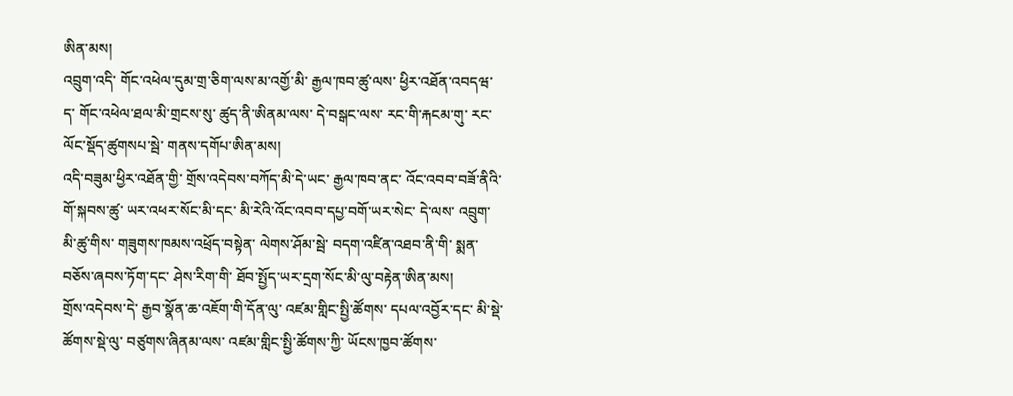ཨིན་མས།
འབྲུག་འདི་ གོང་འཕེལ་དུམ་གྲ་ཅིག་ལས་མ་འགྱོ་མི་ རྒྱལ་ཁབ་ཚུ་ལས་ ཕྱིར་འཐོན་འབདཝ་ད་ གོང་འཕེལ་ཐལ་མི་གྲངས་སུ་ ཚུད་ནི་ཨིནམ་ལས་ དེ་བསྒང་ལས་ རང་གི་རྐངམ་གུ་ རང་ལོང་སྡོད་ཚུགསཔ་སྦེ་ གནས་དགོཔ་ཨིན་མས།
འདི་བཟུམ་ཕྱིར་འཐོན་གྱི་ གྲོས་འདེབས་བཀོད་མི་དེ་ཡང་ རྒྱལ་ཁབ་ནང་ འོང་འབབ་བཟོ་ནིའི་ གོ་སྐབས་ཚུ་ ཡར་འཕར་སོང་མི་དང་ མི་རེའི་འོང་འབབ་དཔྱ་བགོ་ཡར་སེང་ དེ་ལས་ འབྲུག་མི་ཚུ་གིས་ གཟུགས་ཁམས་འཕྲོད་བསྟེན་ ལེགས་ཤོམ་སྦེ་ བདག་འཛིན་འཐབ་ནི་གི་ སྨན་བཅོས་ཞབས་ཏོག་དང་ ཤེས་རིག་གི་ ཐོབ་སྤྱོད་ཡར་དྲག་སོང་མི་ལུ་བརྟེན་ཨིན་མས།
གྲོས་འདེབས་དེ་ རྒྱབ་སྣོན་ཆ་འཇོག་གི་དོན་ལུ་ འཛམ་གླིང་སྤྱི་ཚོགས་ དཔལ་འབྱོར་དང་ མི་སྡེ་ཚོགས་སྡེ་ལུ་ བཙུགས་ཞིནམ་ལས་ འཛམ་གླིང་སྤྱི་ཚོགས་ཀྱི་ ཡོངས་ཁྱབ་ཚོགས་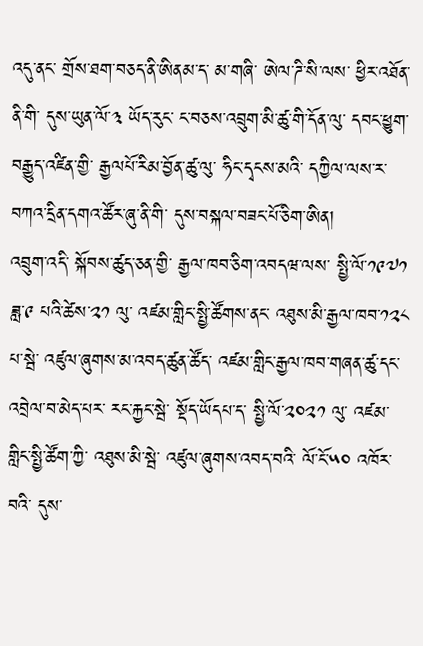འདུ་ནང་ གྲོས་ཐག་བཅད་ནི་ཨིནམ་ད་ མ་གཞི་ ཨེལ་ཌི་སི་ལས་ ཕྱིར་འཐོན་ནི་གི་ དུས་ཡུན་ལོ་༣ ཡོད་རུང་ ང་བཅས་འབྲུག་མི་ཚུ་གི་དོན་ལུ་ དབང་ཕྱུག་བརྒྱུད་འཛིན་གྱི་ རྒྱལཔོ་རིམ་བྱོན་ཚུ་ལུ་ ཧིང་དྭངས་མའི་ དཀྱིལ་ལས་ར་ བཀའ་དྲིན་དགའ་ཚོར་ཞུ་ནི་གི་ དུས་བསྐལ་བཟང་པོ་ཅིག་ཨིན།
འབྲུག་འདི་ སྐོབས་ཚུད་ཅན་གྱི་ རྒྱལ་ཁབ་ཅིག་འབདཝ་ལས་ སྤྱི་ལོ་༡༩༧༡ ཟླ་༩ པའི་ཚེས་༢༡ ལུ་ འཛམ་གླིང་སྤྱི་ཚོགས་ནང་ འཐུས་མི་རྒྱལ་ཁབ་༡༢༨ པ་སྦེ་ འཛུལ་ཞུགས་མ་འབད་ཚུན་ཚོད་ འཛམ་གླིང་རྒྱལ་ཁབ་གཞན་ཚུ་དང་ འབྲེལ་བ་མེད་པར་ རང་རྐྱང་སྦེ་ སྡོད་ཡོདཔ་ད་ སྤྱི་ལོ་༢༠༢༡ ལུ་ འཛམ་གླིང་སྤྱི་ཚོག་ཀྱི་ འཐུས་མི་སྦེ་ འཛུལ་ཞུགས་འབད་བའི་ ལོ་ངོ་༥༠ འཁོར་བའི་ དུས་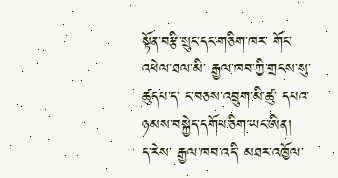སྟོན་བརྩི་སྲུང་དང་གཅིག་ཁར་ གོང་འཕེལ་ཐལ་མི་ རྒྱལ་ཁབ་ཀྱི་གྲངས་སུ་ཚུདཔ་ད་ ང་བཅས་འབྲུག་མི་ཚུ་ དཔའ་ཉམས་བསྐྱེད་དགོཔ་ཅིག་ཡང་ཨིན།
ད་རེས་ རྒྱལ་ཁབ་འདི་ མཐར་འཁྱོལ་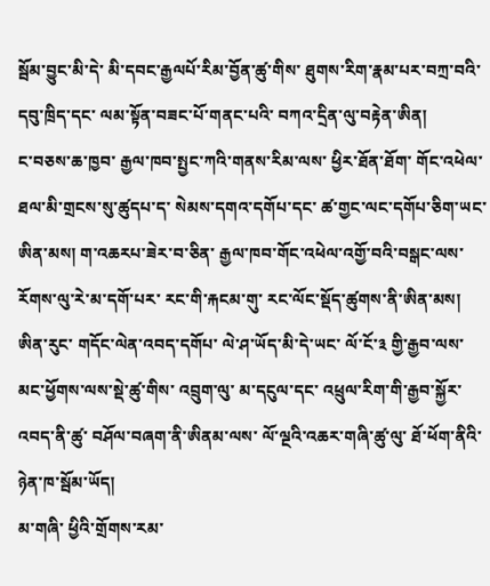སྦོམ་བྱུང་མི་དེ་ མི་དབང་རྒྱལཔོ་རིམ་བྱོན་ཚུ་གིས་ ཐུགས་རིག་རྣམ་པར་བཀྲ་བའི་ དབུ་ཁྲིད་དང་ ལམ་སྟོན་བཟང་པོ་གནང་པའི་ བཀའ་དྲིན་ལུ་བརྟེན་ཨིན།
ང་བཅས་ཆ་ཁྱབ་ རྒྱལ་ཁབ་སྤྱང་ཀའི་གནས་རིམ་ལས་ ཕྱིར་ཐོན་ཐོག་ གོང་འཕེལ་ཐལ་མི་གྲངས་སུ་ཚུདཔ་ད་ སེམས་དགའ་དགོཔ་དང་ ཚ་གྱང་ལང་དགོཔ་ཅིག་ཡང་ཨིན་མས། ག་འཆརཔ་ཟེར་བ་ཅིན་ རྒྱལ་ཁབ་གོང་འཕེལ་འགྱོ་བའི་བསྒང་ལས་ རོགས་ལུ་རེ་མ་དགོ་པར་ རང་གི་རྐངམ་གུ་ རང་ལོང་སྡོད་ཚུགས་ནི་ཨིན་མས།
ཨིན་རུང་ གདོང་ལེན་འབད་དགོཔ་ ལེ་ཤ་ཡོད་མི་དེ་ཡང་ ལོ་ངོ་༣ གྱི་རྒྱབ་ལས་ མང་ཕྱོགས་ལས་སྡེ་ཚུ་གིས་ འབྲུག་ལུ་ མ་དངུལ་དང་ འཕྲུལ་རིག་གི་རྒྱབ་སྐྱོར་འབད་ནི་ཚུ་ བཤོལ་བཞག་ནི་ཨིནམ་ལས་ ལོ་ལྔའི་འཆར་གཞི་ཚུ་ལུ་ ཐོ་ཕོག་ནིའི་ ཉེན་ཁ་སྦོམ་ཡོད།
མ་གཞི་ ཕྱིའི་གྲོགས་རམ་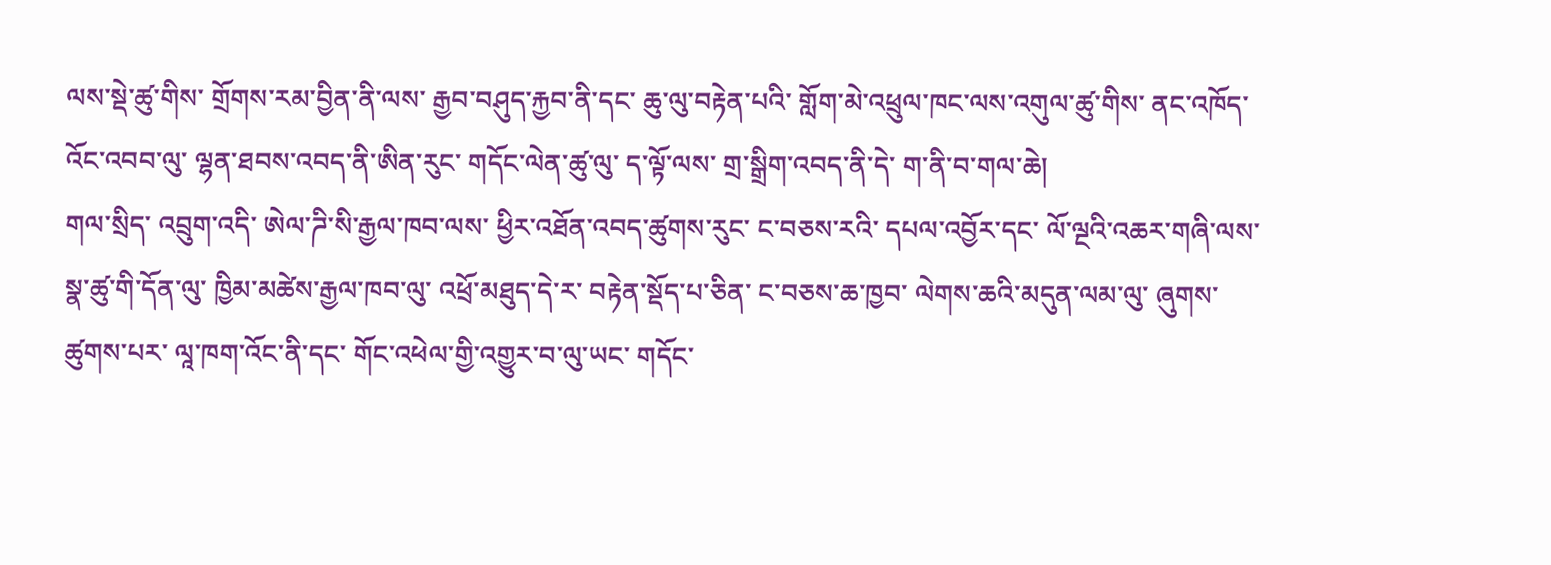ལས་སྡེ་ཚུ་གིས་ གྲོགས་རམ་བྱིན་ནི་ལས་ རྒྱབ་བཤུད་རྐྱབ་ནི་དང་ ཆུ་ལུ་བརྟེན་པའི་ གློག་མེ་འཕྲུལ་ཁང་ལས་འགུལ་ཚུ་གིས་ ནང་འཁོད་འོང་འབབ་ལུ་ ལྷན་ཐབས་འབད་ནི་ཨིན་རུང་ གདོང་ལེན་ཚུ་ལུ་ ད་ལྟོ་ལས་ གྲ་སྒྲིག་འབད་ནི་དེ་ ག་ནི་བ་གལ་ཆེ།
གལ་སྲིད་ འབྲུག་འདི་ ཨེལ་ཌི་སི་རྒྱལ་ཁབ་ལས་ ཕྱིར་འཐོན་འབད་ཚུགས་རུང་ ང་བཅས་རའི་ དཔལ་འབྱོར་དང་ ལོ་ལྔའི་འཆར་གཞི་ལས་སྣ་ཚུ་གི་དོན་ལུ་ ཁྱིམ་མཚེས་རྒྱལ་ཁབ་ལུ་ འཕྲོ་མཐུད་དེ་ར་ བརྟེན་སྡོད་པ་ཅིན་ ང་བཅས་ཆ་ཁྱབ་ ལེགས་ཆའི་མདུན་ལམ་ལུ་ ཞུགས་ཚུགས་པར་ ལཱ་ཁག་འོང་ནི་དང་ གོང་འཕེལ་གྱི་འགྱུར་བ་ལུ་ཡང་ གདོང་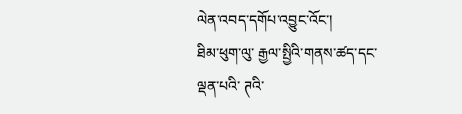ལེན་འབད་དགོཔ་འབྱུང་འོང་།
ཐིམ་ཕུག་ལུ་ རྒྱལ་སྤྱིའི་གནས་ཚད་དང་ལྡན་པའི་ ཊའི་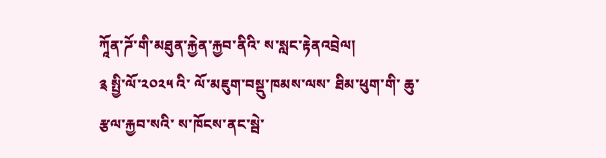ཀཱོན་ཌོ་གི་མཐུན་རྐྱེན་རྐྱབ་ནིའི་ ས་སླང་རྟེནའབྲེལ།
༉ སྤྱི་ལོ་༢༠༢༥ འི་ ལོ་མཇུག་བསྡུ་ཁམས་ལས་ ཐིམ་ཕུག་གི་ ཆུ་རྩལ་རྐྱབ་སའི་ ས་ཁོངས་ནང་སྦེ་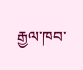རྒྱལ་ཁབ་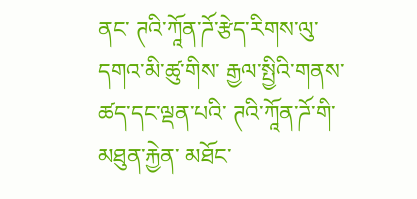ནང་ ཊའི་ཀཱོན་ཌོ་རྩེད་རིགས་ལུ་ དགའ་མི་ཚུ་གིས་ རྒྱལ་སྤྱིའི་གནས་ཚད་དང་ལྡན་པའི་ ཊའི་ཀཱོན་ཌོ་གི་མཐུན་རྐྱེན་ མཐོང་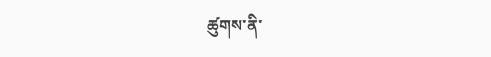ཚུགས་ནི་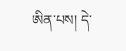ཨིན་པས། དེ་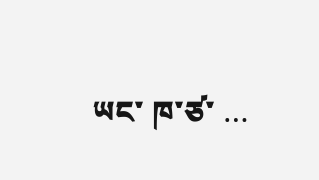ཡང་ ཁ་ཙ་ …